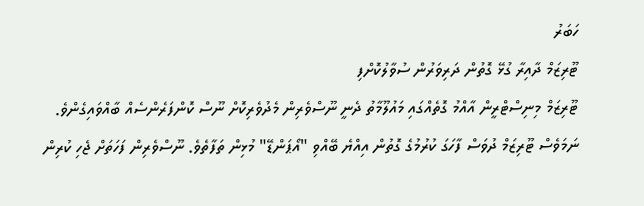ހަބަރު
ޓޫރިޒަމް ދާއިރާ ގުޅޭ ގޮތުން ދަރިވަރުން ސުވާލުކޮށްފި
ޓޫރިޒަމް މިނިސްޓްރީން އާއްމު ގޮތެއްގައި މައުލޫމާތު ދެނީ ނޫސްވެރިން މެދުވެރިކޮށް ނޫސް ކޮންފަރެންސެއް ބާއްވައިގެންވެ. ނަމަވެސް ޓޫރިޒަމް ދުވަސް ފާހަގަ ކުރުމުގެ ގޮތުން އިއްޔެ ބޭއްވި "އޯޕަންޑޭ" މުޅިން ތަފާތެވެ. ނޫސްވެރިން ފަހަތަށް ޖެހި ކުރިން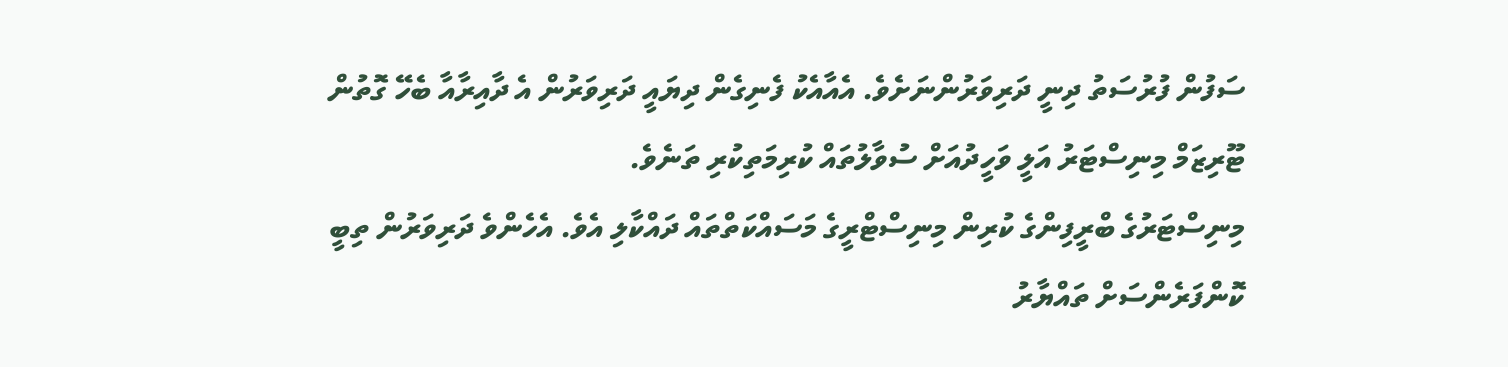ސަފުން ފުރުސަތު ދިނީ ދަރިވަރުންނަށެވެ. އެއާއެކު ފެނިގެން ދިޔައީ ދަރިވަރުން އެ ދާއިރާއާ ބެހޭ ގޮތުން ޓޫރިޒަމް މިނިސްޓަރު އަލީ ވަހީދުއަށް ސުވާލުތައް ކުރިމަތިކުރި ތަނެވެ.
މިނިސްޓަރުގެ ބްރީފިންގެ ކުރިން މިނިސްޓްރީގެ މަސައްކަތްތައް ދައްކާލި އެވެ. އެހެންވެ ދަރިވަރުން ތިބީ ކޮންފަރެންސަށް ތައްޔާރު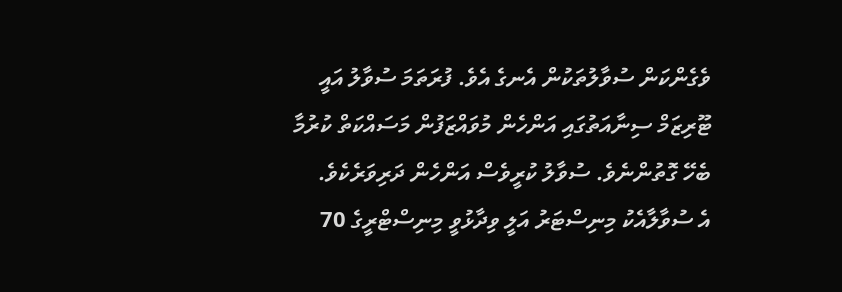ވެގެންކަން ސުވާލުތަކުން އެނގެ އެވެ. ފުރަތަމަ ސުވާލު އައީ ޓޫރިޒަމް ސިނާއަތުގައި އަންހެން މުވައްޒަފުން މަސައްކަތް ކުރުމާ ބެހޭ ގޮތުންނެވެ. ސުވާލު ކުރީވެސް އަންހެން ދަރިވަރެކެވެ.
އެ ސުވާލާއެކު މިނިސްޓަރު އަލީ ވިދާޅުވީ މިނިސްޓްރީގެ 70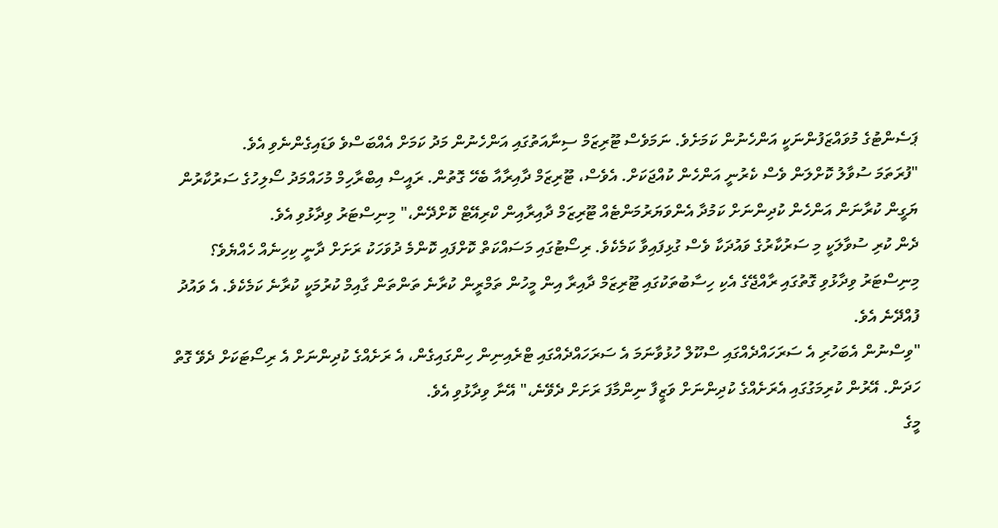ޕަސެންޓުގެ މުވައްޒަފުންނަކީ އަންހެނުން ކަމަށެވެ. ނަމަވެސް ޓޫރިޒަމް ސިނާއަތުގައި އަންހެނުން މަދު ކަމަށް އެއްބަސްވެ ވަޑައިގެންނެވި އެވެ.
"ފުރަތަމަ ސުވާލު ކޮށްލަން ވެސް ކެރުނީ އަންހެން ކުއްޖަކަށް. އެވެސް، ޓޫރިޒަމް ދާއިރާއާ ބެހޭ ގޮތުން. ރައީސް އިބްރާހިމް މުހައްމަދު ސޯލިހުގެ ސަރުކާރުން ޔަގީން ކުރާނަން އަންހެން ކުދިންނަށް ކަމުދާ އެންވަޔަރުމަންޓެއް ޓޫރިޒަމް ދާއިރާއިން ކްރިއޭޓް ކޮށްދޭން،" މިނިސްޓަރު ވިދާޅުވި އެވެ.
ދެން ކުރި ސުވާލަކީ މި ސަރުކާރުގެ ވައުދަކާ ވެސް ގުޅިފައިވާ ކަމެކެވެ. ރިސޯޓުގައި މަސައްކަތް ކޮށްފައި ކޮންމެ ދުވަހަކު ރަށަށް ދާނީ ކިހިނެއް ހެއްޔެވެ؟
މިނިސްޓަރު ވިދާޅުވި ގޮތުގައި ރާއްޖޭގެ އެކި ހިސާބުތަކުގައި ޓޫރިޒަމް ދާއިރާ އިން މީހުން ތަމްރީން ކުރާނެ ތަންތަން ގާއިމް ކުރުމަކީ ކުރާނެ ކަމެކެވެ. އެ ވައުދު ފުއްދޭނެ އެވެ.
"ވިސްނުން އެބަހުރި އެ ސަރަހައްދެއްގައި ސްކޫލް ހުޅުވާނަމަ އެ ސަރަހައްދެއްގައި ޓްރެއިނިން ހިންގައިގެން، އެ ރަށެއްގެ ކުދިންނަށް އެ ރިސޯޓަކަށް ދެވޭ ގޮތް ހަދަން. އޭރުން ކުރިމަގުގައި އެރަށެއްގެ ކުދިންނަށް ވަޒީފާ ނިންމާފަ ރަށަށް ދެވޭނެ،" އޭނާ ވިދާޅުވި އެވެ.
މީގެ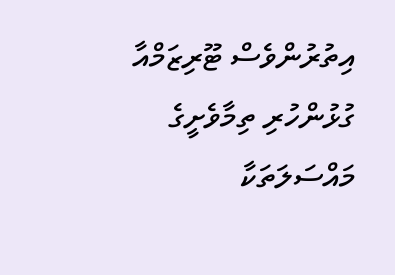އިތުރުންވެސް ޓޫރިޒަމްއާ ގުޅުންހުރި ތިމާވެށީގެ މައްސަލަތަކާ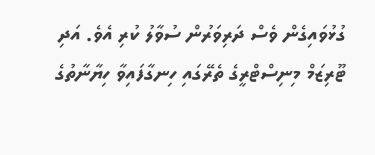ގުޅުވައިގެން ވެސް ދަރިވަރުން ސުވާލު ކުރި އެވެ. އަދި ޓޫރިޒަމް މިނިސްޓްރީގެ ތެރޭގައި ހިނގާފައިވާ ހިޔާނާތުގެ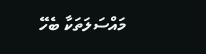މައްސަލަތަކާ ބެހޭ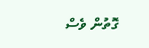ގޮތުން ވެސް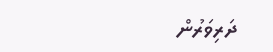ދަރިވަރުން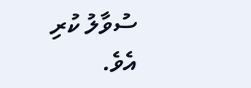ސުވާލު ކުރި އެވެ.